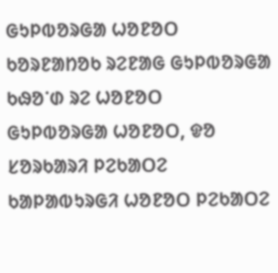ᱜᱩᱞᱵᱚᱨᱜᱟ ᱦᱚᱱᱚᱛ
ᱠᱚᱨᱱᱟᱴᱚᱠ ᱨᱮᱱᱟᱜ ᱜᱩᱞᱵᱚᱨᱜᱟ ᱠᱷᱚᱸᱰ ᱨᱮ ᱦᱚᱱᱚᱛ
ᱜᱩᱞᱵᱚᱨᱜᱟ ᱦᱚᱱᱚᱛ, ᱫᱚ ᱥᱚᱨᱠᱟᱨᱤ ᱞᱮᱠᱟᱛᱮ ᱠᱟᱞᱟᱵᱩᱨᱜᱤ ᱦᱚᱱᱚᱛ ᱞᱮᱠᱟᱛᱮ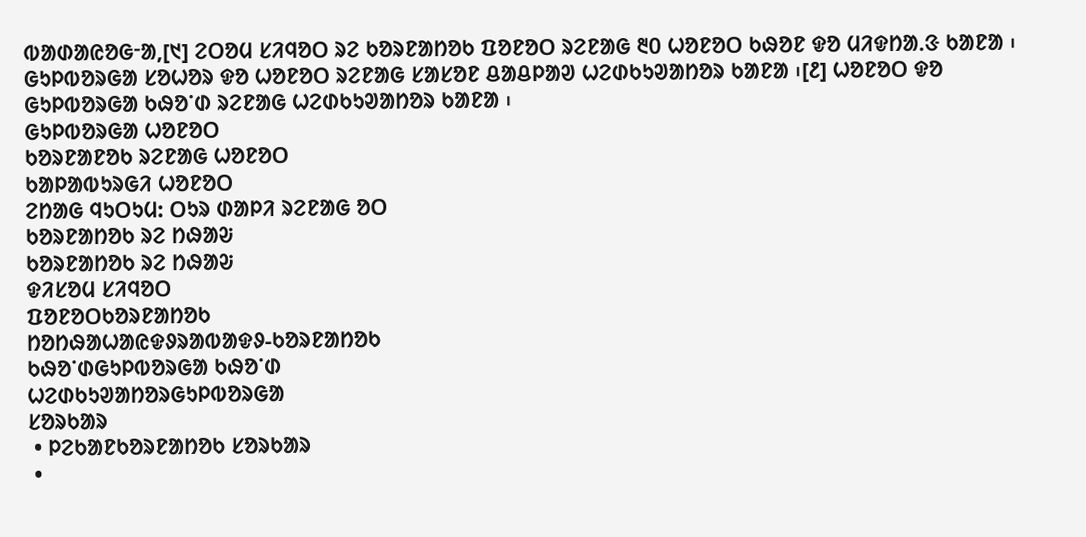ᱵᱟᱰᱟᱭᱚᱜᱼᱟ,[᱑] ᱮᱛᱚᱢ ᱥᱤᱧᱚᱛ ᱨᱮ ᱠᱚᱨᱱᱟᱴᱚᱠ ᱯᱚᱱᱚᱛ ᱨᱮᱱᱟᱜ ᱓᱐ ᱦᱚᱱᱚᱛ ᱠᱷᱚᱱ ᱫᱚ ᱢᱤᱫᱴᱟᱹᱝ ᱠᱟᱱᱟ ᱾ ᱜᱩᱞᱵᱚᱨᱜᱟ ᱥᱚᱦᱚᱨ ᱫᱚ ᱦᱚᱱᱚᱛ ᱨᱮᱱᱟᱜ ᱥᱟᱥᱚᱱ ᱪᱟᱪᱞᱟᱣ ᱦᱮᱰᱠᱩᱣᱟᱴᱚᱨ ᱠᱟᱱᱟ ᱾[᱒] ᱦᱚᱱᱚᱛ ᱫᱚ ᱜᱩᱞᱵᱚᱨᱜᱟ ᱠᱷᱚᱸᱰ ᱨᱮᱱᱟᱜ ᱦᱮᱰᱠᱩᱣᱟᱴᱚᱨ ᱠᱟᱱᱟ ᱾
ᱜᱩᱞᱵᱚᱨᱜᱟ ᱦᱚᱱᱚᱛ
ᱠᱚᱨᱱᱟᱱᱚᱠ ᱨᱮᱱᱟᱜ ᱦᱚᱱᱚᱛ
ᱠᱟᱞᱟᱵᱩᱨᱜᱤ ᱦᱚᱱᱚᱛ
ᱮᱴᱟᱜ ᱧᱩᱛᱩᱢ: ᱛᱩᱨ ᱰᱟᱞᱤ ᱨᱮᱱᱟᱜ ᱚᱛ
ᱠᱚᱨᱱᱟᱴᱚᱠ ᱨᱮ ᱴᱷᱟᱶ
ᱠᱚᱨᱱᱟᱴᱚᱠ ᱨᱮ ᱴᱷᱟᱶ
ᱫᱤᱥᱚᱢ ᱥᱤᱧᱚᱛ
ᱯᱚᱱᱚᱛᱠᱚᱨᱱᱟᱴᱚᱠ
ᱴᱚᱴᱷᱟᱦᱟᱭᱫᱽᱨᱟᱵᱟᱫᱽ-ᱠᱚᱨᱱᱟᱴᱚᱠ
ᱠᱷᱚᱸᱰᱜᱩᱞᱵᱚᱨᱜᱟ ᱠᱷᱚᱸᱰ
ᱦᱮᱰᱠᱩᱣᱟᱴᱚᱨᱜᱩᱞᱵᱚᱨᱜᱟ
ᱥᱚᱨᱠᱟᱨ
 • ᱞᱮᱠᱟᱱᱠᱚᱨᱱᱟᱴᱚᱠ ᱥᱚᱨᱠᱟᱨ
 •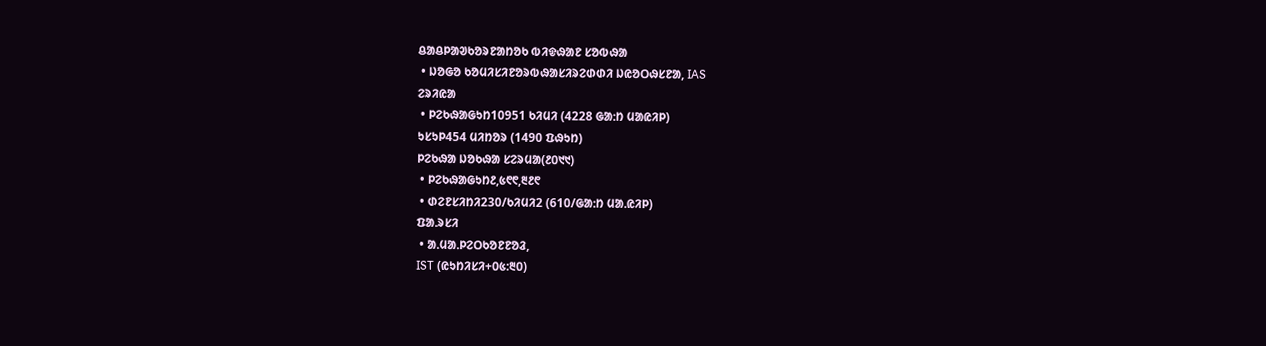ᱪᱟᱪᱞᱟᱣᱠᱚᱨᱱᱟᱴᱚᱠ ᱵᱤᱫᱷᱟᱱ ᱥᱚᱵᱷᱟ
 • ᱡᱚᱜᱚ ᱠᱚᱢᱤᱥᱤᱱᱚᱨᱵᱷᱟᱥᱤᱨᱮᱰᱰᱤ ᱡᱭᱚᱛᱷᱥᱱᱟ, IAS
ᱮᱨᱤᱭᱟ
 • ᱞᱮᱠᱷᱟᱜᱩᱴ10951 ᱠᱤᱢᱤ (4228 ᱜᱟᱺᱴ ᱢᱟᱭᱤᱞ)
ᱩᱥᱩᱞ454 ᱢᱤᱴᱚᱨ (1490 ᱯᱷᱩᱴ)
ᱞᱮᱠᱷᱟ ᱡᱚᱠᱷᱟ ᱥᱮᱨᱢᱟ(᱒᱐᱑᱑)
 • ᱞᱮᱠᱷᱟᱜᱩᱴ᱒,᱕᱖᱖,᱓᱒᱖
 • ᱰᱮᱱᱥᱤᱴᱤ230/ᱠᱤᱢᱤ2 (610/ᱜᱟᱺᱴ ᱢᱟᱹᱭᱤᱞ)
ᱯᱟᱹᱨᱥᱤ
 • ᱟᱹᱢᱟᱹᱞᱮᱛᱠᱚᱱᱱᱚᱲ,
IST (ᱭᱩᱴᱤᱥᱤ+᱐᱕:᱓᱐)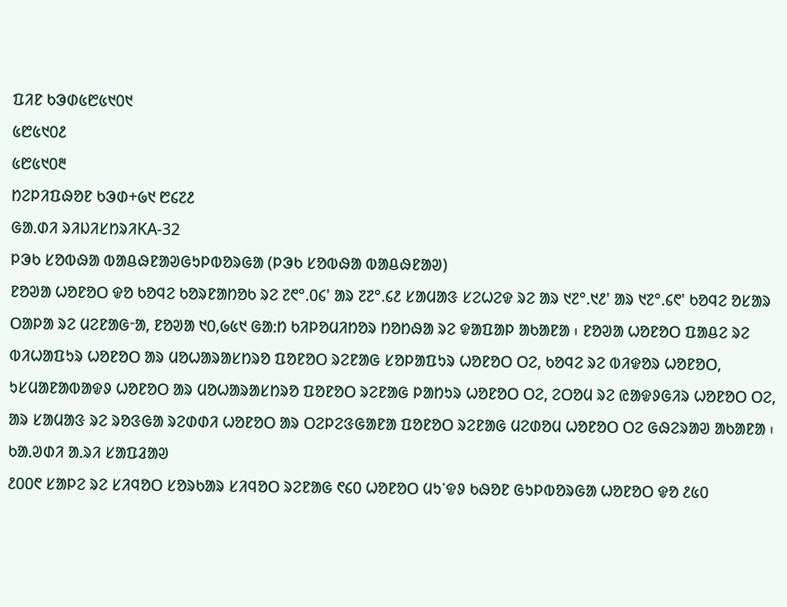ᱯᱤᱱ ᱠᱳᱰ᱕᱘᱕᱑᱐᱑
᱕᱘᱕᱑᱐᱒
᱕᱘᱕᱑᱐᱓
ᱴᱮᱞᱤᱯᱷᱚᱱ ᱠᱳᱰ+᱙᱑ ᱘᱔᱗᱒
ᱜᱟᱹᱰᱤ ᱨᱤᱡᱤᱥᱴᱨᱤKA-32
ᱞᱳᱠ ᱥᱚᱵᱷᱟ ᱵᱟᱪᱷᱱᱟᱣᱜᱩᱞᱵᱚᱨᱜᱟ (ᱞᱳᱠ ᱥᱚᱵᱷᱟ ᱵᱟᱪᱷᱱᱟᱣ)
ᱱᱚᱣᱟ ᱦᱚᱱᱚᱛ ᱫᱚ ᱠᱚᱧᱮ ᱠᱚᱨᱱᱟᱴᱚᱠ ᱨᱮ ᱗᱖°.᱐᱔' ᱟᱨ ᱗᱗°.᱔᱒ ᱥᱟᱢᱟᱝ ᱥᱮᱦᱮᱫ ᱨᱮ ᱟᱨ ᱑᱗°.᱑᱒' ᱟᱨ ᱑᱗°.᱔᱖' ᱠᱚᱧᱮ ᱚᱥᱟᱨ ᱛᱟᱞᱟ ᱨᱮ ᱢᱮᱱᱟᱜᱼᱟ, ᱱᱚᱣᱟ ᱑᱐,᱙᱕᱑ ᱜᱟᱺᱴ ᱠᱤᱞᱚᱢᱤᱴᱚᱨ ᱴᱚᱴᱷᱟ ᱨᱮ ᱫᱟᱯᱟᱞ ᱟᱠᱟᱱᱟ ᱾ ᱱᱚᱣᱟ ᱦᱚᱱᱚᱛ ᱯᱟᱪᱮ ᱨᱮ ᱵᱤᱦᱟᱯᱩᱨ ᱦᱚᱱᱚᱛ ᱟᱨ ᱢᱚᱦᱟᱨᱟᱥᱴᱨᱚ ᱯᱚᱱᱚᱛ ᱨᱮᱱᱟᱜ ᱥᱚᱞᱟᱯᱩᱨ ᱦᱚᱱᱚᱛ ᱛᱮ, ᱠᱚᱧᱮ ᱨᱮ ᱵᱤᱫᱚᱨ ᱦᱚᱱᱚᱛ, ᱩᱥᱢᱟᱱᱟᱵᱟᱫᱽ ᱦᱚᱱᱚᱛ ᱟᱨ ᱢᱚᱦᱟᱨᱟᱥᱴᱨᱚ ᱯᱚᱱᱚᱛ ᱨᱮᱱᱟᱜ ᱞᱟᱴᱩᱨ ᱦᱚᱱᱚᱛ ᱛᱮ, ᱮᱛᱚᱢ ᱨᱮ ᱭᱟᱫᱽᱜᱤᱨ ᱦᱚᱱᱚᱛ ᱛᱮ, ᱟᱨ ᱥᱟᱢᱟᱝ ᱨᱮ ᱨᱚᱝᱜᱟ ᱨᱮᱰᱰᱤ ᱦᱚᱱᱚᱛ ᱟᱨ ᱛᱮᱞᱮᱝᱜᱟᱱᱟ ᱯᱚᱱᱚᱛ ᱨᱮᱱᱟᱜ ᱢᱮᱰᱚᱢ ᱦᱚᱱᱚᱛ ᱛᱮ ᱜᱷᱮᱨᱟᱣ ᱟᱠᱟᱱᱟ ᱾
ᱠᱟᱹᱣᱰᱤ ᱟᱹᱨᱤ ᱥᱟᱯᱲᱟᱣ
᱒᱐᱐᱖ ᱥᱟᱞᱮ ᱨᱮ ᱥᱤᱧᱚᱛ ᱥᱚᱨᱠᱟᱨ ᱥᱤᱧᱚᱛ ᱨᱮᱱᱟᱜ ᱖᱔᱐ ᱦᱚᱱᱚᱛ ᱢᱩᱸᱫᱽ ᱠᱷᱚᱱ ᱜᱩᱞᱵᱚᱨᱜᱟ ᱦᱚᱱᱚᱛ ᱫᱚ ᱒᱕᱐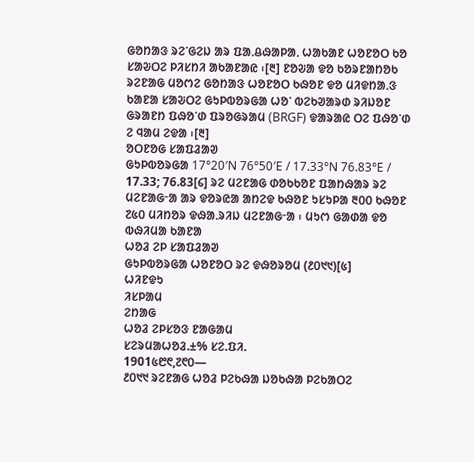ᱜᱚᱴᱟᱝ ᱨᱮᱸᱜᱮᱡ ᱟᱨ ᱯᱟᱹᱪᱷᱟᱞᱟᱹ ᱦᱟᱠᱟᱱ ᱦᱚᱱᱚᱛ ᱠᱚ ᱥᱟᱶᱛᱮ ᱞᱤᱥᱴᱤ ᱟᱠᱟᱱᱟᱭ ᱾[᱓] ᱱᱚᱶᱟ ᱫᱚ ᱠᱚᱨᱱᱟᱴᱚᱠ ᱨᱮᱱᱟᱜ ᱢᱚᱬᱮ ᱜᱚᱴᱟᱝ ᱦᱚᱱᱚᱛ ᱠᱷᱚᱱ ᱫᱚ ᱢᱤᱫᱴᱟᱹᱝ ᱠᱟᱱᱟ ᱥᱟᱶᱛᱮ ᱜᱩᱞᱵᱚᱨᱜᱟ ᱦᱚᱸ ᱵᱮᱠᱣᱟᱨᱰ ᱨᱤᱡᱚᱱ ᱜᱨᱟᱱᱴ ᱯᱷᱚᱸᱰ ᱯᱨᱚᱜᱨᱟᱢ (BRGF) ᱫᱟᱨᱟᱭ ᱛᱮ ᱯᱷᱚᱸᱰ ᱮ ᱧᱟᱢ ᱮᱫᱟ ᱾[᱓]
ᱚᱛᱱᱚᱜ ᱥᱟᱯᱲᱟᱣ
ᱜᱩᱞᱵᱚᱨᱜᱟ 17°20′N 76°50′E / 17.33°N 76.83°E / 17.33; 76.83[᱔] ᱨᱮ ᱢᱮᱱᱟᱜ ᱰᱚᱠᱠᱚᱱ ᱯᱟᱴᱷᱟᱨ ᱨᱮ ᱢᱮᱱᱟᱜᱼᱟ ᱟᱨ ᱫᱚᱨᱭᱟ ᱟᱴᱮᱫ ᱠᱷᱚᱱ ᱩᱥᱩᱞᱟ ᱓᱐᱐ ᱠᱷᱚᱱ ᱗᱕᱐ ᱢᱤᱴᱚᱨ ᱫᱷᱟᱹᱨᱤᱡ ᱢᱮᱱᱟᱜᱼᱟ ᱾ ᱢᱩᱬ ᱜᱟᱰᱟ ᱫᱚ ᱵᱷᱤᱢᱟ ᱠᱟᱱᱟ
ᱦᱚᱲ ᱮᱞ ᱥᱟᱯᱲᱟᱣ
ᱜᱩᱞᱵᱚᱨᱜᱟ ᱦᱚᱱᱚᱛ ᱨᱮ ᱫᱷᱚᱨᱚᱢ (᱒᱐᱑᱑)[᱕]
ᱦᱤᱱᱫᱩ
ᱤᱥᱞᱟᱢ
ᱮᱴᱟᱜ
ᱦᱚᱲ ᱮᱞᱥᱚᱝ ᱱᱟᱜᱟᱢ
ᱥᱮᱨᱢᱟᱦᱚᱲ.±% ᱥᱮ.ᱯᱤ.
1901᱕᱘᱖,᱗᱖᱐—
᱒᱐᱑᱑ ᱨᱮᱱᱟᱜ ᱦᱚᱲ ᱞᱮᱠᱷᱟ ᱡᱚᱠᱷᱟ ᱞᱮᱠᱟᱛᱮ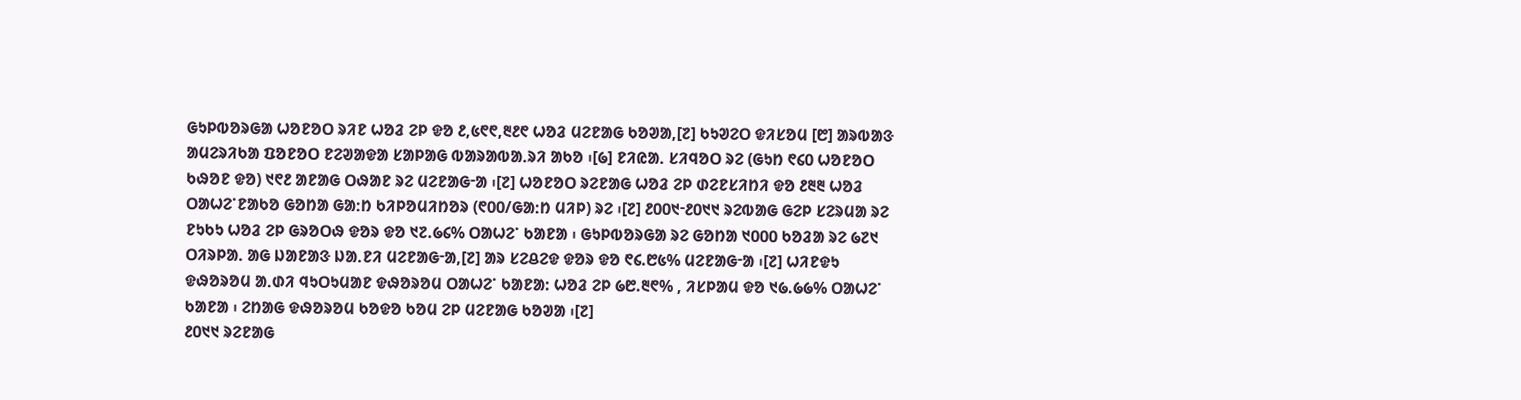ᱜᱩᱞᱵᱚᱨᱜᱟ ᱦᱚᱱᱚᱛ ᱨᱤᱱ ᱦᱚᱲ ᱮᱞ ᱫᱚ ᱒,᱕᱖᱖,᱓᱒᱖ ᱦᱚᱲ ᱢᱮᱱᱟᱜ ᱠᱚᱣᱟ,[᱗] ᱠᱩᱣᱮᱛ ᱫᱤᱥᱚᱢ [᱘] ᱟᱨᱵᱟᱝ ᱟᱢᱮᱨᱤᱠᱟ ᱯᱚᱱᱚᱛ ᱱᱮᱣᱟᱫᱟ ᱥᱟᱞᱟᱜ ᱵᱟᱨᱟᱵᱟᱹᱨᱤ ᱟᱠᱚ ᱾[᱙] ᱱᱤᱭᱟᱹ ᱥᱤᱧᱚᱛ ᱨᱮ (ᱜᱩᱴ ᱖᱔᱐ ᱦᱚᱱᱚᱛ ᱠᱷᱚᱱ ᱫᱚ) ᱑᱖᱒ ᱟᱱᱟᱜ ᱛᱷᱟᱱ ᱨᱮ ᱢᱮᱱᱟᱜᱼᱟ ᱾[᱗] ᱦᱚᱱᱚᱛ ᱨᱮᱱᱟᱜ ᱦᱚᱲ ᱮᱞ ᱰᱮᱱᱥᱤᱴᱤ ᱫᱚ ᱒᱓᱓ ᱦᱚᱲ ᱛᱟᱦᱮᱸᱱᱟᱠᱚ ᱜᱚᱴᱟ ᱜᱟᱺᱴ ᱠᱤᱞᱚᱢᱤᱴᱚᱨ (᱖᱐᱐/ᱜᱟᱺᱴ ᱢᱤᱞ) ᱨᱮ ᱾[᱗] ᱒᱐᱐᱑ᱼ᱒᱐᱑᱑ ᱨᱮᱵᱟᱜ ᱜᱮᱞ ᱥᱮᱨᱢᱟ ᱨᱮ ᱱᱩᱠᱩ ᱦᱚᱲ ᱮᱞ ᱜᱨᱚᱛᱷ ᱫᱚᱨ ᱫᱚ ᱑᱗.᱙᱔% ᱛᱟᱦᱮᱸ ᱠᱟᱱᱟ ᱾ ᱜᱩᱞᱵᱚᱨᱜᱟ ᱨᱮ ᱜᱚᱴᱟ ᱑᱐᱐᱐ ᱠᱚᱲᱟ ᱨᱮ ᱙᱗᱑ ᱛᱤᱨᱞᱟᱹ ᱟᱜ ᱡᱟᱱᱟᱝ ᱡᱟᱹᱱᱤ ᱢᱮᱱᱟᱜᱼᱟ,[᱗] ᱟᱨ ᱥᱮᱪᱮᱫ ᱫᱚᱨ ᱫᱚ ᱖᱔.᱘᱕% ᱢᱮᱱᱟᱜᱼᱟ ᱾[᱗] ᱦᱤᱱᱫᱩ ᱫᱷᱚᱨᱚᱢ ᱟᱹᱰᱤ ᱧᱩᱛᱩᱢᱟᱱ ᱫᱷᱚᱨᱚᱢ ᱛᱟᱦᱮᱸ ᱠᱟᱱᱟ: ᱦᱚᱲ ᱮᱞ ᱙᱘.᱓᱖% , ᱤᱥᱞᱟᱢ ᱫᱚ ᱑᱙.᱙᱙% ᱛᱟᱦᱮᱸ ᱠᱟᱱᱟ ᱾ ᱮᱴᱟᱜ ᱫᱷᱚᱨᱚᱢ ᱠᱚᱫᱚ ᱠᱚᱢ ᱮᱞ ᱢᱮᱱᱟᱜ ᱠᱚᱣᱟ ᱾[᱗]
᱒᱐᱑᱑ ᱨᱮᱱᱟᱜ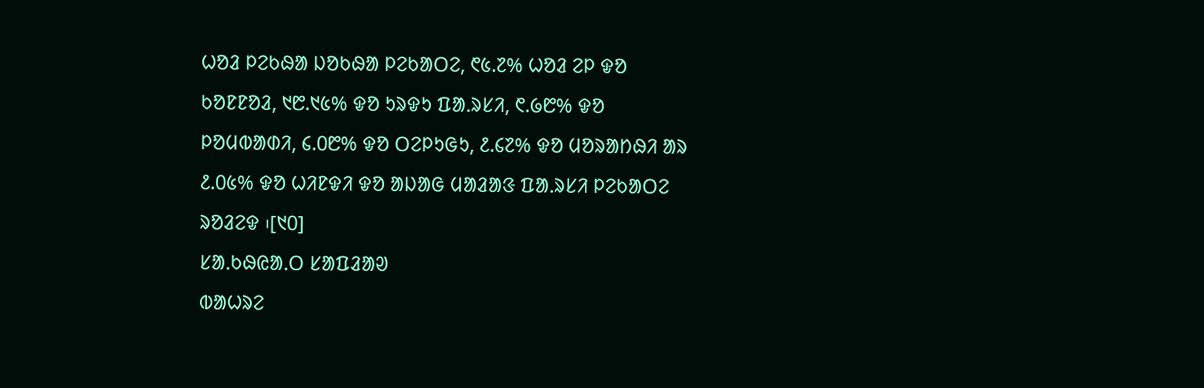ᱦᱚᱲ ᱞᱮᱠᱷᱟ ᱡᱚᱠᱷᱟ ᱞᱮᱠᱟᱛᱮ, ᱖᱕.᱗% ᱦᱚᱲ ᱮᱞ ᱫᱚ ᱠᱚᱱᱱᱚᱲ, ᱑᱘.᱑᱕% ᱫᱚ ᱩᱨᱫᱩ ᱯᱟᱹᱨᱥᱤ, ᱖.᱙᱘% ᱫᱚ ᱞᱚᱢᱵᱟᱰᱤ, ᱔.᱐᱘% ᱫᱚ ᱛᱮᱞᱩᱜᱩ, ᱒.᱔᱗% ᱫᱚ ᱢᱚᱨᱟᱴᱷᱤ ᱟᱨ ᱒.᱐᱕% ᱫᱚ ᱦᱤᱱᱫᱤ ᱫᱚ ᱟᱡᱟᱜ ᱢᱟᱲᱟᱝ ᱯᱟᱹᱨᱥᱤ ᱞᱮᱠᱟᱛᱮ ᱨᱚᱲᱮᱫ ᱾[᱑᱐]
ᱥᱟᱹᱠᱷᱭᱟᱹᱛ ᱥᱟᱯᱲᱟᱣ
ᱵᱟᱦᱨᱮ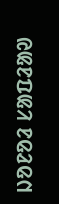ᱡᱚᱱᱚᱲ ᱥᱟᱯᱲᱟᱣ